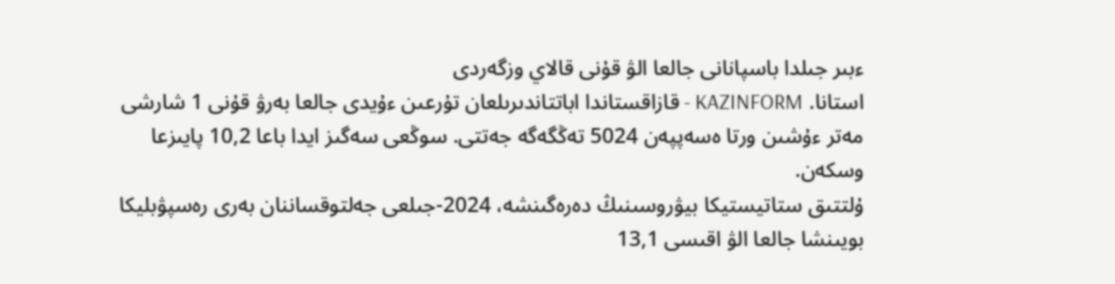ءبىر جىلدا باسپانانى جالعا الۋ قۇنى قالاي وزگەردى
استانا. KAZINFORM - قازاقستاندا اباتتاندىرىلعان تۇرعىن ءۇيدى جالعا بەرۋ قۇنى 1 شارشى مەتر ءۇشىن ورتا ەسەپپەن 5024 تەڭگەگە جەتتى. سوڭعى سەگىز ايدا باعا 10,2 پايىزعا وسكەن.
ۇلتتىق ستاتيستيكا بيۋروسىنىڭ دەرەگىنشە، 2024-جىلعى جەلتوقساننان بەرى رەسپۋبليكا بويىنشا جالعا الۋ اقىسى 13,1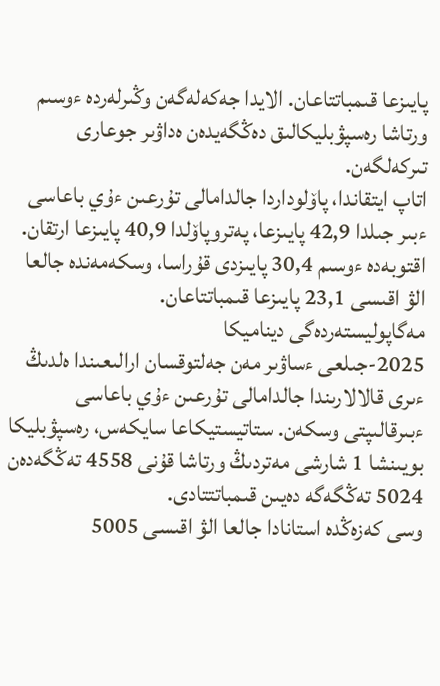پايىزعا قىمباتتاعان. الايدا جەكەلەگەن وڭىرلەردە ءوسىم ورتاشا رەسپۋبليكالىق دەڭگەيدەن ەداۋىر جوعارى تىركەلگەن.
اتاپ ايتقاندا، پاۆلوداردا جالدامالى تۇرعىن ءۇي باعاسى ءبىر جىلدا 42,9 پايىزعا، پەتروپاۆلدا 40,9 پايىزعا ارتقان. اقتوبەدە ءوسىم 30,4 پايىزدى قۇراسا، وسكەمەندە جالعا الۋ اقىسى 23,1 پايىزعا قىمباتتاعان.
مەگاپوليستەردەگى ديناميكا
2025-جىلعى ءساۋىر مەن جەلتوقسان ارالىعىندا ەلدىڭ ءىرى قالالارىندا جالدامالى تۇرعىن ءۇي باعاسى ءبىرقالىپتى وسكەن. ستاتيستيكاعا سايكەس، رەسپۋبليكا بويىنشا 1 شارشى مەتردىڭ ورتاشا قۇنى 4558 تەڭگەدەن 5024 تەڭگەگە دەيىن قىمباتتتادى.
وسى كەزەڭدە استانادا جالعا الۋ اقىسى 5005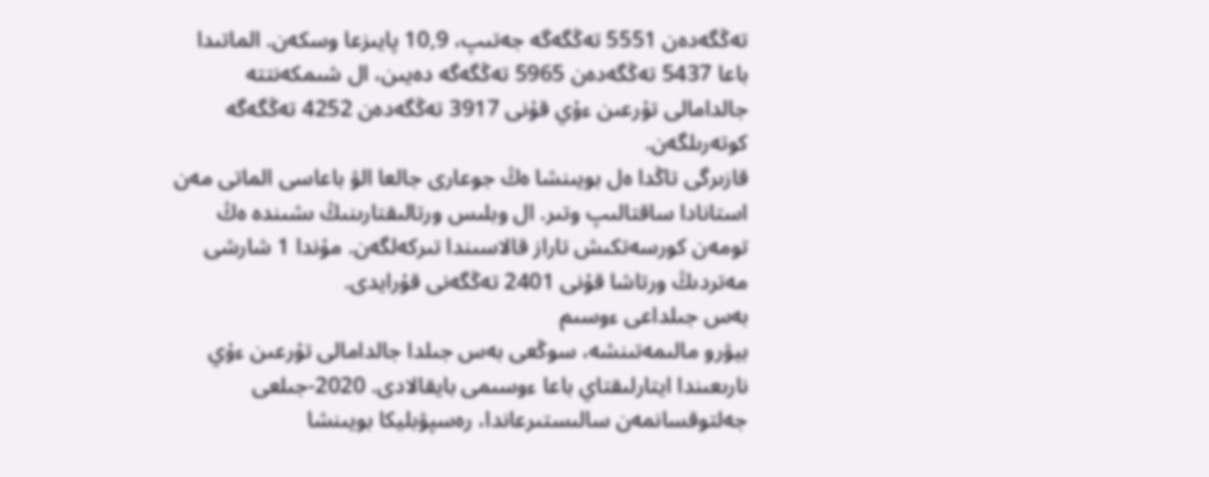تەڭگەدەن 5551 تەڭگەگە جەتىپ، 10,9 پايىزعا وسكەن. الماتىدا باعا 5437 تەڭگەدەن 5965 تەڭگەگە دەيىن، ال شىمكەنتتە جالدامالى تۇرعىن ءۇي قۇنى 3917 تەڭگەدەن 4252 تەڭگەگە كوتەرىلگەن.
قازىرگى تاڭدا ەل بويىنشا ەڭ جوعارى جالعا الۋ باعاسى الماتى مەن استانادا ساقتالىپ وتىر. ال وبلىس ورتالىقتارىنىڭ ىشىندە ەڭ تومەن كورسەتكىش تاراز قالاسىندا تىركەلگەن. مۇندا 1 شارشى مەتردىڭ ورتاشا قۇنى 2401 تەڭگەنى قۇرايدى.
بەس جىلداعى ءوسىم
بيۋرو مالىمەتىنشە، سوڭعى بەس جىلدا جالدامالى تۇرعىن ءۇي نارىعىندا ايتارلىقتاي باعا ءوسىمى بايقالادى. 2020-جىلعى جەلتوقسانمەن سالىستىرعاندا، رەسپۋبليكا بويىنشا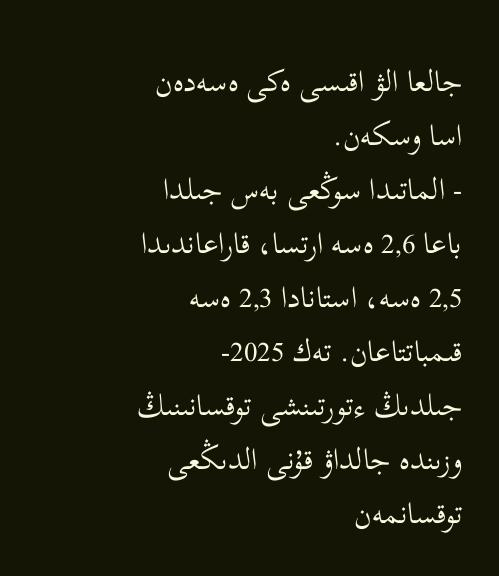جالعا الۋ اقىسى ەكى ەسەدەن اسا وسكەن.
- الماتىدا سوڭعى بەس جىلدا باعا 2,6 ەسە ارتسا، قاراعاندىدا 2,5 ەسە، استانادا 2,3 ەسە قىمباتتاعان. تەك 2025-جىلدىڭ ءتورتىنشى توقسانىنىڭ وزىندە جالداۋ قۇنى الدىڭعى توقسانمەن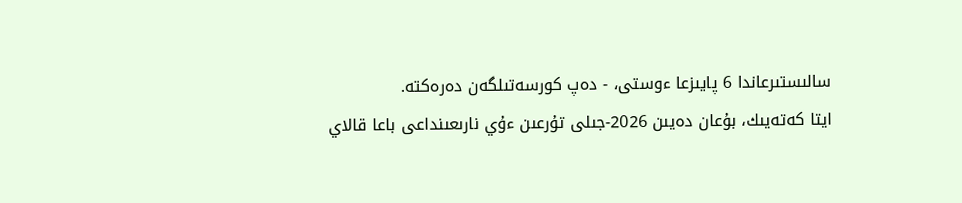سالىستىرعاندا 6 پايىزعا ءوستى، - دەپ كورسەتىلگەن دەرەكتە.
ايتا كەتەيىك، بۇعان دەيىن 2026-جىلى تۇرعىن ءۇي نارىعىنداعى باعا قالاي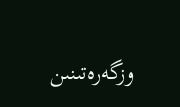وزگەرەتىنىن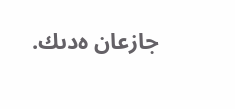جازعان ەدىك.